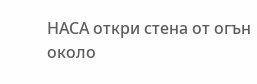НАСА откри стена от огън около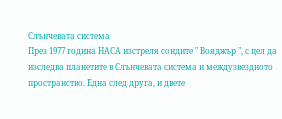Слънчевата система
През 1977 година НАСА изстреля сондите " Вояджър ", с цел да изследва планетите в Слънчевата система и междузвездното пространство. Една след друга, и двете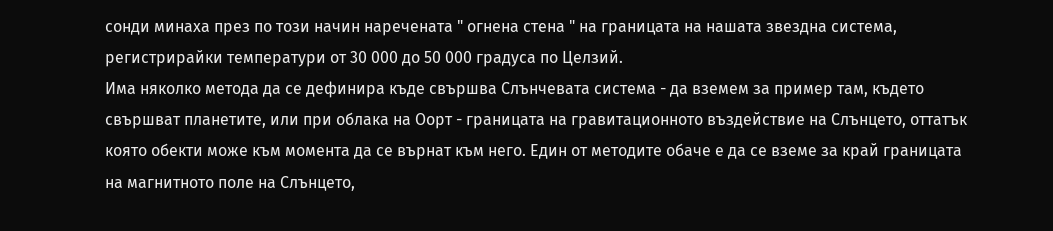сонди минаха през по този начин наречената " огнена стена " на границата на нашата звездна система, регистрирайки температури от 30 000 до 50 000 градуса по Целзий.
Има няколко метода да се дефинира къде свършва Слънчевата система - да вземем за пример там, където свършват планетите, или при облака на Оорт - границата на гравитационното въздействие на Слънцето, оттатък която обекти може към момента да се върнат към него. Един от методите обаче е да се вземе за край границата на магнитното поле на Слънцето,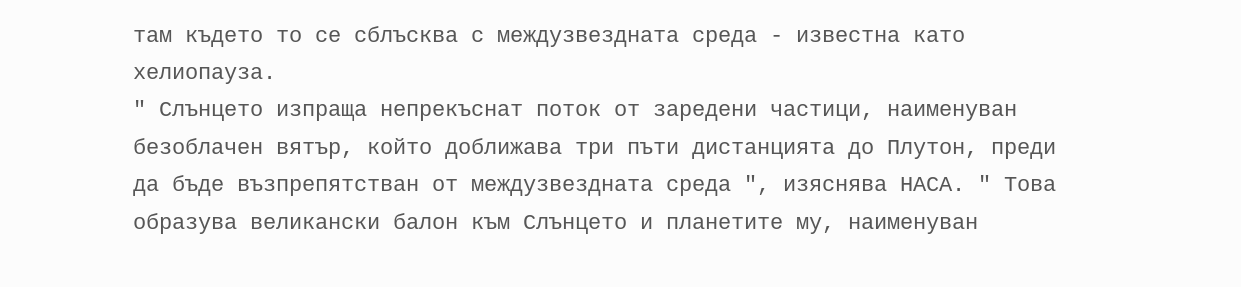там където то се сблъсква с междузвездната среда - известна като хелиопауза.
" Слънцето изпраща непрекъснат поток от заредени частици, наименуван безоблачен вятър, който доближава три пъти дистанцията до Плутон, преди да бъде възпрепятстван от междузвездната среда ", изяснява НАСА. " Това образува великански балон към Слънцето и планетите му, наименуван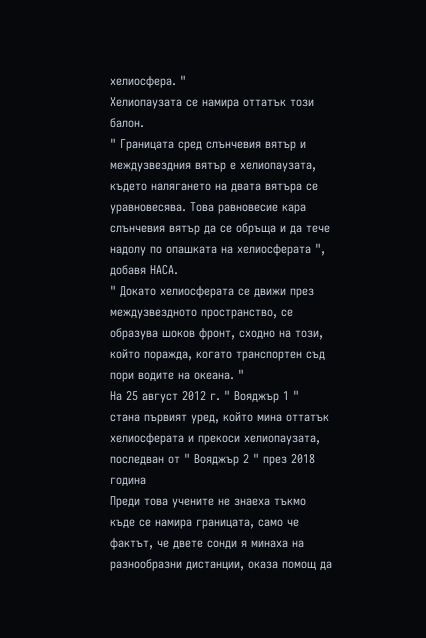хелиосфера. "
Хелиопаузата се намира оттатък този балон.
" Границата сред слънчевия вятър и междузвездния вятър е хелиопаузата, където налягането на двата вятъра се уравновесява. Това равновесие кара слънчевия вятър да се обръща и да тече надолу по опашката на хелиосферата ", добавя НАСА.
" Докато хелиосферата се движи през междузвездното пространство, се образува шоков фронт, сходно на този, който поражда, когато транспортен съд пори водите на океана. "
На 25 август 2012 г. " Вояджър 1 " стана първият уред, който мина оттатък хелиосферата и прекоси хелиопаузата, последван от " Вояджър 2 " през 2018 година
Преди това учените не знаеха тъкмо къде се намира границата, само че фактът, че двете сонди я минаха на разнообразни дистанции, оказа помощ да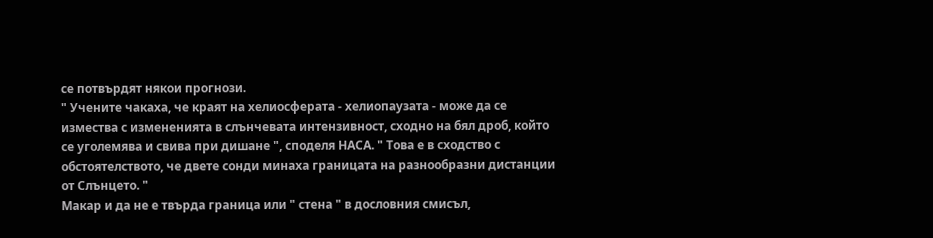се потвърдят някои прогнози.
" Учените чакаха, че краят на хелиосферата - хелиопаузата - може да се измества с измененията в слънчевата интензивност, сходно на бял дроб, който се уголемява и свива при дишане ", споделя НАСА. " Това е в сходство с обстоятелството, че двете сонди минаха границата на разнообразни дистанции от Слънцето. "
Макар и да не е твърда граница или " стена " в дословния смисъл,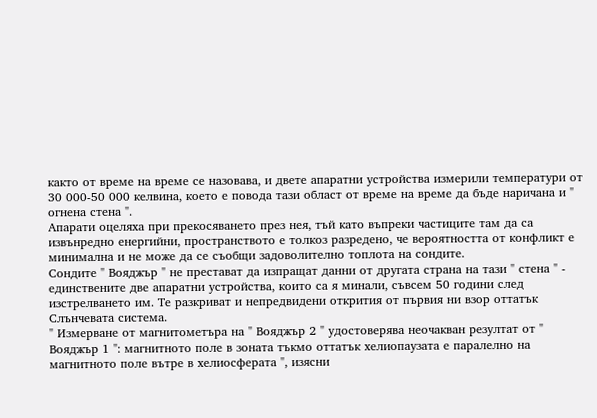както от време на време се назовава, и двете апаратни устройства измерили температури от 30 000-50 000 келвина, което е повода тази област от време на време да бъде наричана и " огнена стена ".
Апарати оцеляха при прекосяването през нея, тъй като въпреки частиците там да са извънредно енергийни, пространството е толкоз разредено, че вероятността от конфликт е минимална и не може да се съобщи задоволително топлота на сондите.
Сондите " Вояджър " не престават да изпращат данни от другата страна на тази " стена " - единствените две апаратни устройства, които са я минали, съвсем 50 години след изстрелването им. Те разкриват и непредвидени открития от първия ни взор оттатък Слънчевата система.
" Измерване от магнитометъра на " Вояджър 2 " удостоверява неочакван резултат от " Вояджър 1 ": магнитното поле в зоната тъкмо оттатък хелиопаузата е паралелно на магнитното поле вътре в хелиосферата ", изясни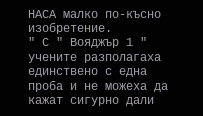НАСА малко по-късно изобретение.
" С " Вояджър 1 " учените разполагаха единствено с една проба и не можеха да кажат сигурно дали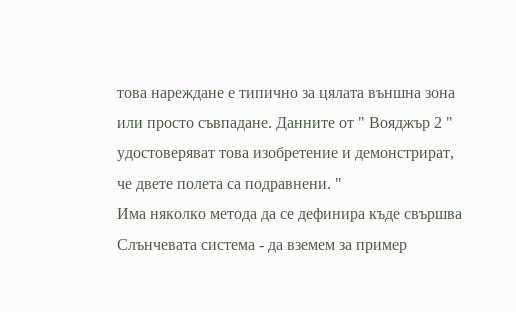това нареждане е типично за цялата външна зона или просто съвпадане. Данните от " Вояджър 2 " удостоверяват това изобретение и демонстрират, че двете полета са подравнени. "
Има няколко метода да се дефинира къде свършва Слънчевата система - да вземем за пример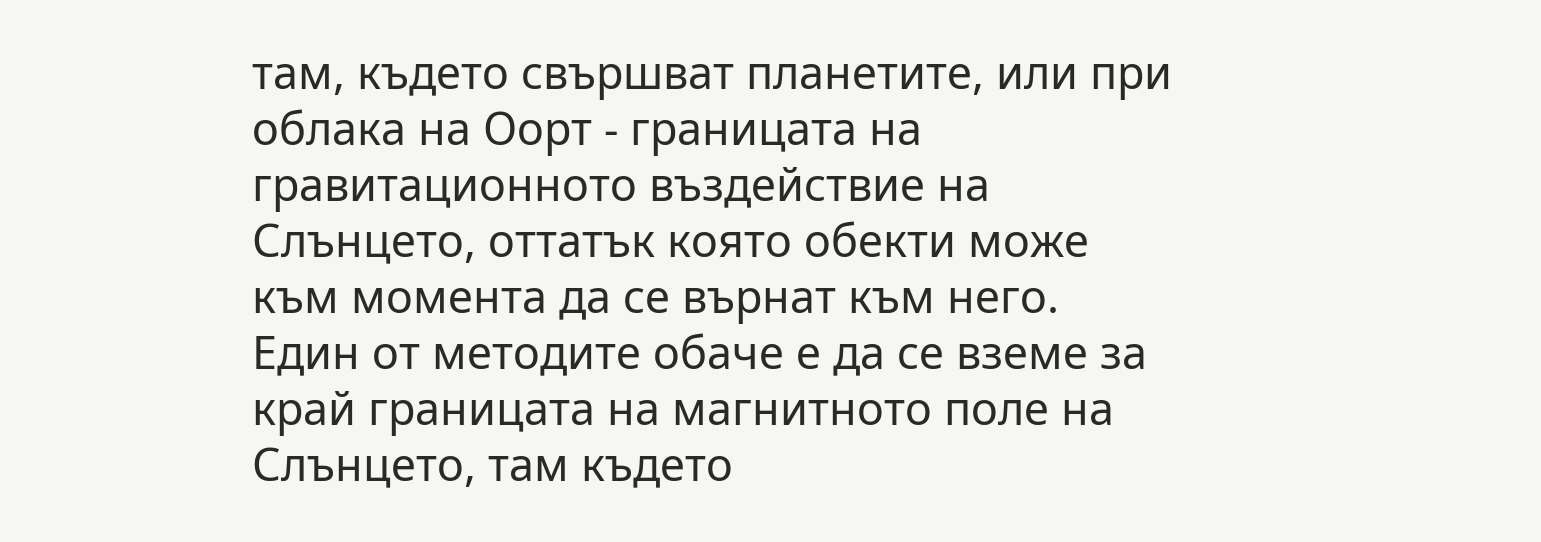там, където свършват планетите, или при облака на Оорт - границата на гравитационното въздействие на Слънцето, оттатък която обекти може към момента да се върнат към него. Един от методите обаче е да се вземе за край границата на магнитното поле на Слънцето, там където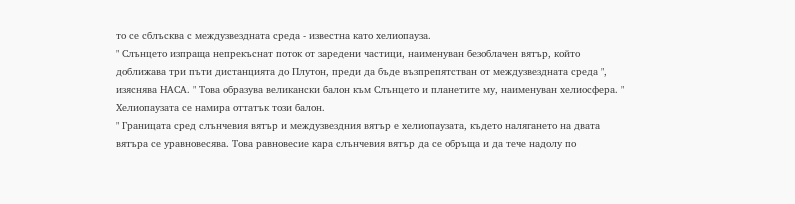то се сблъсква с междузвездната среда - известна като хелиопауза.
" Слънцето изпраща непрекъснат поток от заредени частици, наименуван безоблачен вятър, който доближава три пъти дистанцията до Плутон, преди да бъде възпрепятстван от междузвездната среда ", изяснява НАСА. " Това образува великански балон към Слънцето и планетите му, наименуван хелиосфера. "
Хелиопаузата се намира оттатък този балон.
" Границата сред слънчевия вятър и междузвездния вятър е хелиопаузата, където налягането на двата вятъра се уравновесява. Това равновесие кара слънчевия вятър да се обръща и да тече надолу по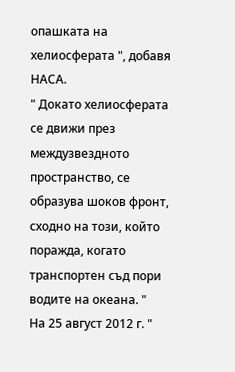опашката на хелиосферата ", добавя НАСА.
" Докато хелиосферата се движи през междузвездното пространство, се образува шоков фронт, сходно на този, който поражда, когато транспортен съд пори водите на океана. "
На 25 август 2012 г. "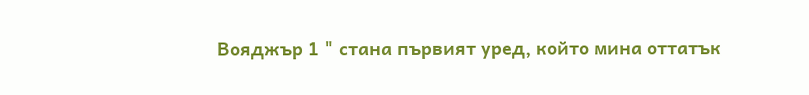Вояджър 1 " стана първият уред, който мина оттатък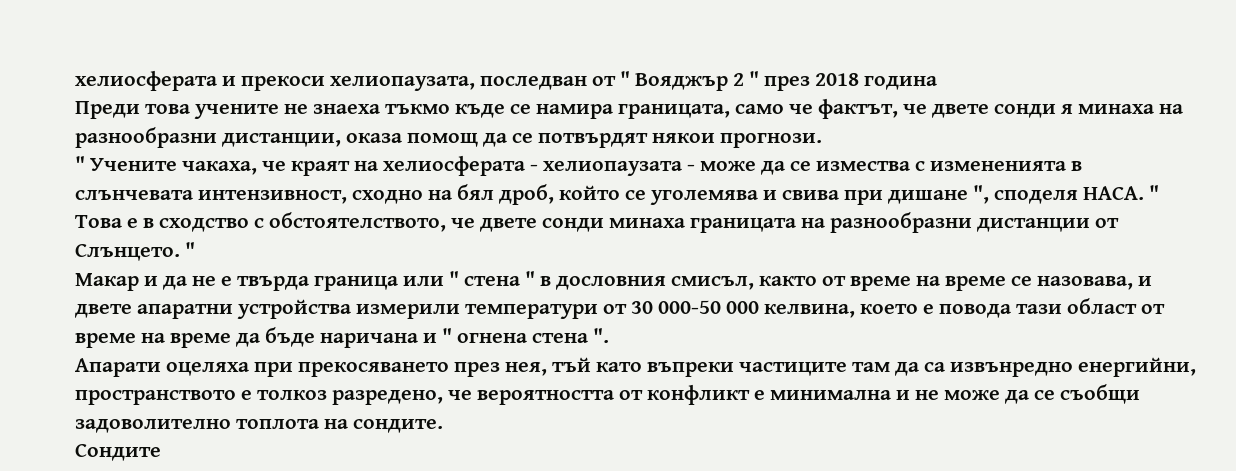хелиосферата и прекоси хелиопаузата, последван от " Вояджър 2 " през 2018 година
Преди това учените не знаеха тъкмо къде се намира границата, само че фактът, че двете сонди я минаха на разнообразни дистанции, оказа помощ да се потвърдят някои прогнози.
" Учените чакаха, че краят на хелиосферата - хелиопаузата - може да се измества с измененията в слънчевата интензивност, сходно на бял дроб, който се уголемява и свива при дишане ", споделя НАСА. " Това е в сходство с обстоятелството, че двете сонди минаха границата на разнообразни дистанции от Слънцето. "
Макар и да не е твърда граница или " стена " в дословния смисъл, както от време на време се назовава, и двете апаратни устройства измерили температури от 30 000-50 000 келвина, което е повода тази област от време на време да бъде наричана и " огнена стена ".
Апарати оцеляха при прекосяването през нея, тъй като въпреки частиците там да са извънредно енергийни, пространството е толкоз разредено, че вероятността от конфликт е минимална и не може да се съобщи задоволително топлота на сондите.
Сондите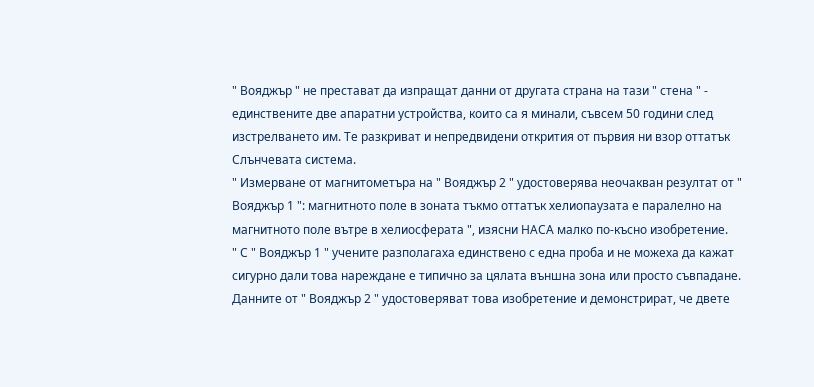" Вояджър " не престават да изпращат данни от другата страна на тази " стена " - единствените две апаратни устройства, които са я минали, съвсем 50 години след изстрелването им. Те разкриват и непредвидени открития от първия ни взор оттатък Слънчевата система.
" Измерване от магнитометъра на " Вояджър 2 " удостоверява неочакван резултат от " Вояджър 1 ": магнитното поле в зоната тъкмо оттатък хелиопаузата е паралелно на магнитното поле вътре в хелиосферата ", изясни НАСА малко по-късно изобретение.
" С " Вояджър 1 " учените разполагаха единствено с една проба и не можеха да кажат сигурно дали това нареждане е типично за цялата външна зона или просто съвпадане. Данните от " Вояджър 2 " удостоверяват това изобретение и демонстрират, че двете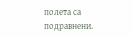полета са подравнени.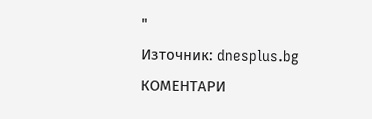"
Източник: dnesplus.bg
КОМЕНТАРИ